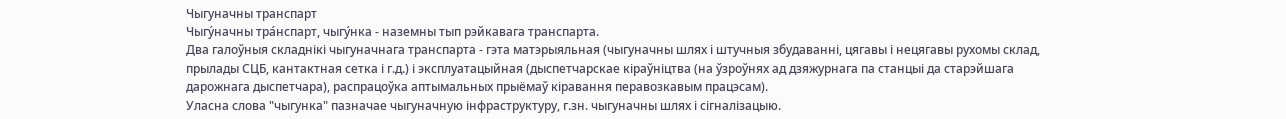Чыгуначны транспарт
Чыгу́начны тра́нспарт, чыгу́нка - наземны тып рэйкавага транспарта.
Два галоўныя складнікі чыгуначнага транспарта - гэта матэрыяльная (чыгуначны шлях і штучныя збудаванні, цягавы і нецягавы рухомы склад, прылады СЦБ, кантактная сетка і г.д.) і эксплуатацыйная (дыспетчарскае кіраўніцтва (на ўзроўнях ад дзяжурнага па станцыі да старэйшага дарожнага дыспетчара), распрацоўка аптымальных прыёмаў кіравання перавозкавым працэсам).
Уласна слова "чыгунка" пазначае чыгуначную інфраструктуру, г.зн. чыгуначны шлях і сігналізацыю.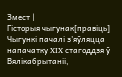Змест |
Гісторыя чыгунак[правіць]
Чыгункі пачалі з'яўляцца напачатку XIX стагоддзя ў Вялікабрытаніі,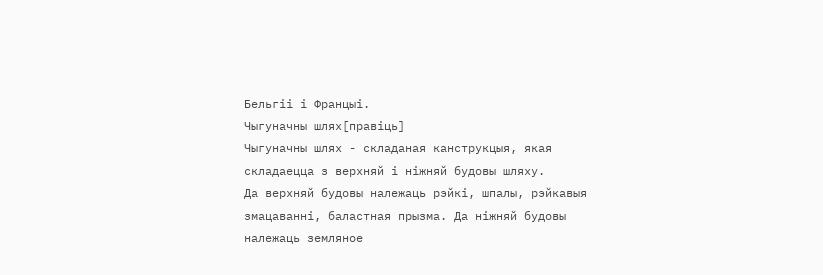Бельгіі і Францыі.
Чыгуначны шлях[правіць]
Чыгуначны шлях - складаная канструкцыя, якая складаецца з верхняй і ніжняй будовы шляху.
Да верхняй будовы належаць рэйкі, шпалы, рэйкавыя змацаванні, баластная прызма. Да ніжняй будовы належаць земляное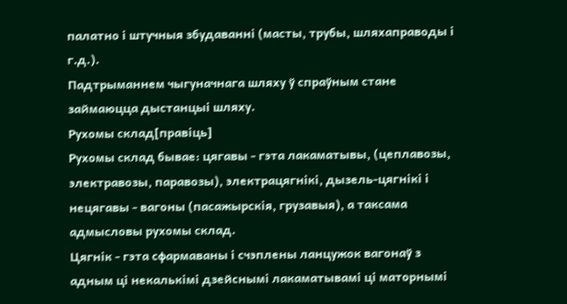палатно і штучныя збудаванні (масты, трубы, шляхаправоды і г.д.).
Падтрыманнем чыгуначнага шляху ў спраўным стане займаюцца дыстанцыі шляху.
Рухомы склад[правіць]
Рухомы склад бывае: цягавы - гэта лакаматывы, (цеплавозы, электравозы, паравозы), электрацягнікі, дызель-цягнікі і нецягавы - вагоны (пасажырскія, грузавыя), а таксама адмысловы рухомы склад.
Цягнік - гэта сфармаваны і счэплены ланцужок вагонаў з адным ці некалькімі дзейснымі лакаматывамі ці маторнымі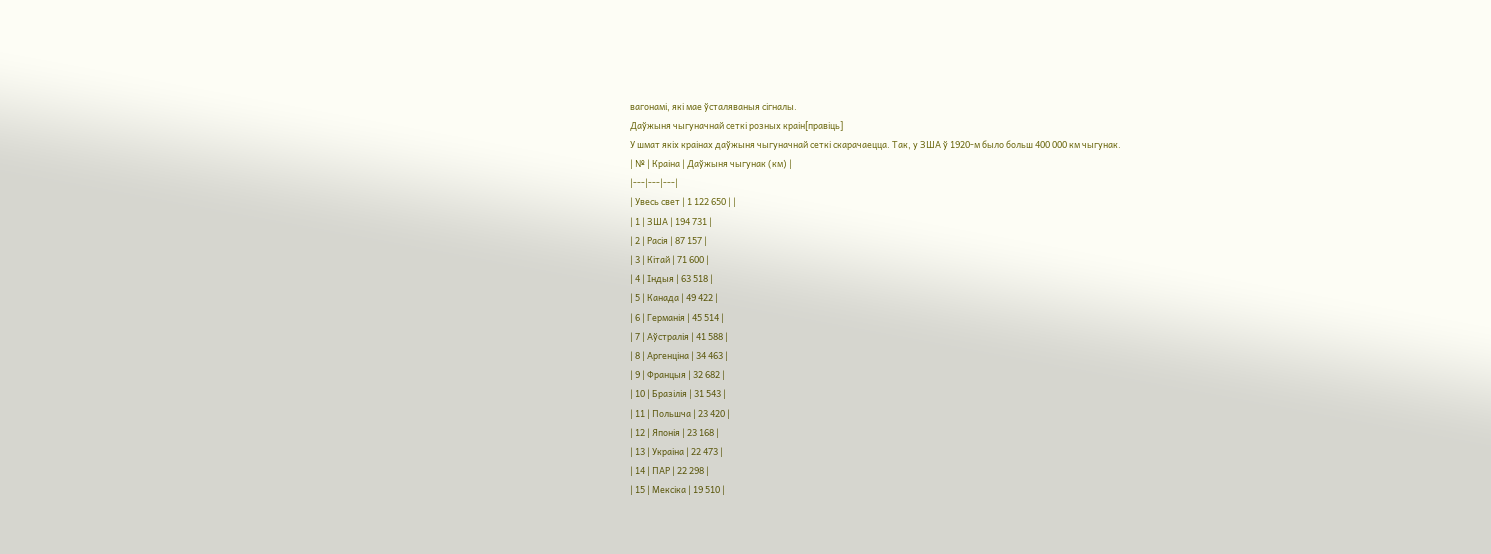вагонамі, які мае ўсталяваныя сігналы.
Даўжыня чыгуначнай сеткі розных краін[правіць]
У шмат якіх краінах даўжыня чыгуначнай сеткі скарачаецца. Так, у ЗША ў 1920-м было больш 400 000 км чыгунак.
| № | Краіна | Даўжыня чыгунак (км) |
|---|---|---|
| Увесь свет | 1 122 650 | |
| 1 | ЗША | 194 731 |
| 2 | Расія | 87 157 |
| 3 | Кітай | 71 600 |
| 4 | Індыя | 63 518 |
| 5 | Канада | 49 422 |
| 6 | Германія | 45 514 |
| 7 | Аўстралія | 41 588 |
| 8 | Аргенціна | 34 463 |
| 9 | Францыя | 32 682 |
| 10 | Бразілія | 31 543 |
| 11 | Польшча | 23 420 |
| 12 | Японія | 23 168 |
| 13 | Украіна | 22 473 |
| 14 | ПАР | 22 298 |
| 15 | Мексіка | 19 510 |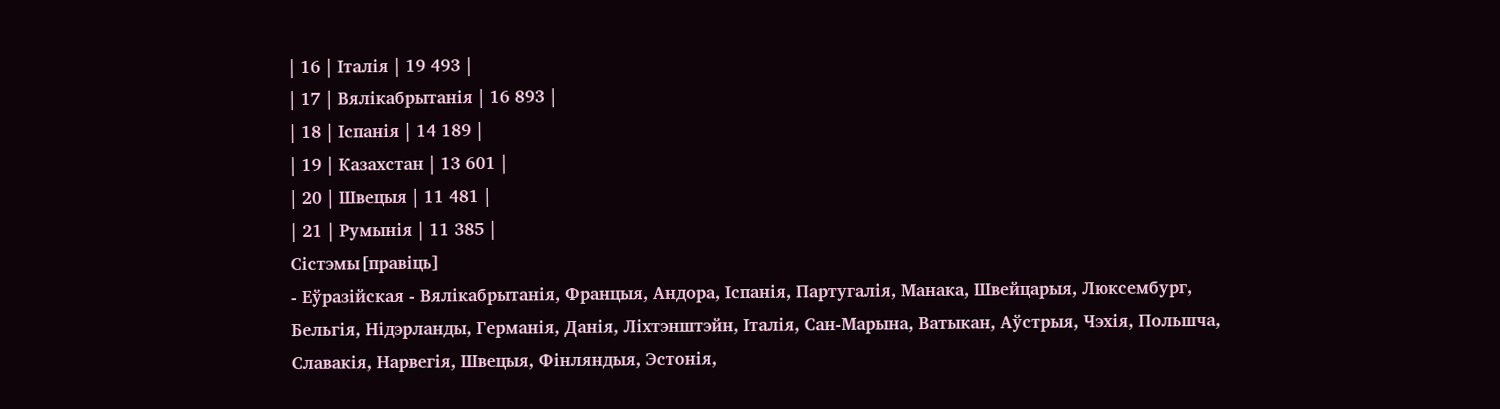| 16 | Італія | 19 493 |
| 17 | Вялікабрытанія | 16 893 |
| 18 | Іспанія | 14 189 |
| 19 | Казахстан | 13 601 |
| 20 | Швецыя | 11 481 |
| 21 | Румынія | 11 385 |
Сістэмы[правіць]
- Еўразійская - Вялікабрытанія, Францыя, Андора, Іспанія, Партугалія, Манака, Швейцарыя, Люксембург, Бельгія, Нідэрланды, Германія, Данія, Ліхтэнштэйн, Італія, Сан-Марына, Ватыкан, Аўстрыя, Чэхія, Польшча, Славакія, Нарвегія, Швецыя, Фінляндыя, Эстонія,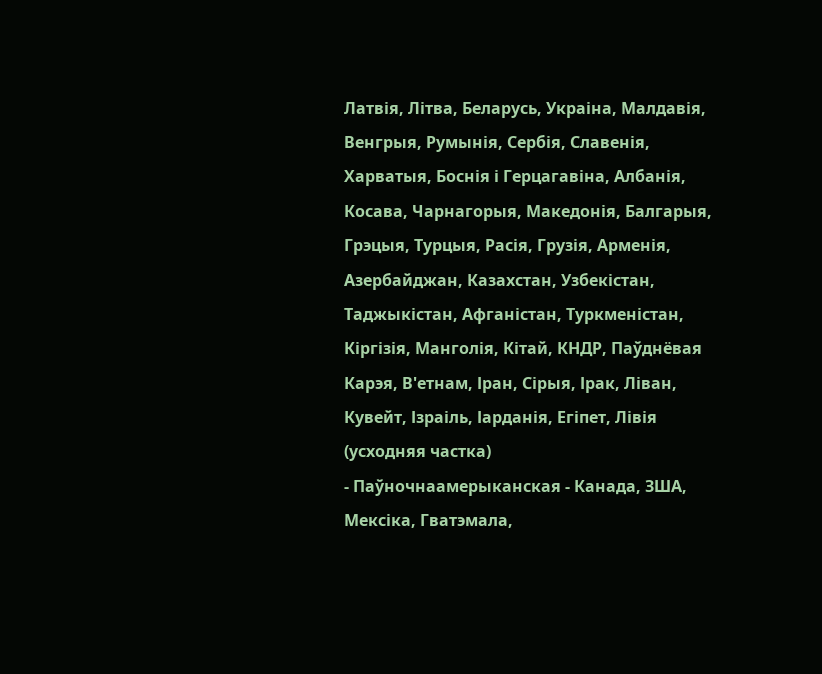Латвія, Літва, Беларусь, Украіна, Малдавія, Венгрыя, Румынія, Сербія, Славенія, Харватыя, Боснія і Герцагавіна, Албанія, Косава, Чарнагорыя, Македонія, Балгарыя, Грэцыя, Турцыя, Расія, Грузія, Арменія, Азербайджан, Казахстан, Узбекістан, Таджыкістан, Афганістан, Туркменістан, Кіргізія, Манголія, Кітай, КНДР, Паўднёвая Карэя, В'етнам, Іран, Сірыя, Ірак, Ліван, Кувейт, Ізраіль, Іарданія, Егіпет, Лівія (усходняя частка)
- Паўночнаамерыканская - Канада, ЗША, Мексіка, Гватэмала,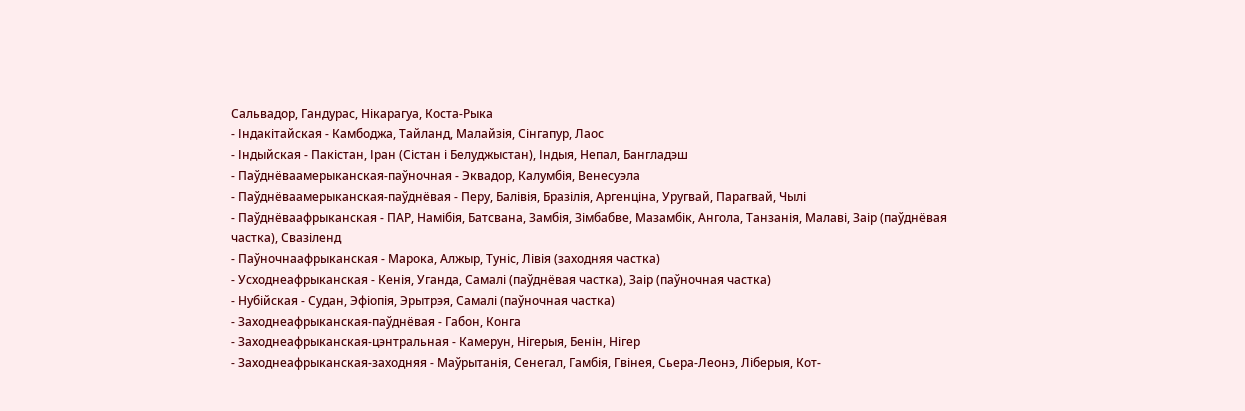Сальвадор, Гандурас, Нікарагуа, Коста-Рыка
- Індакітайская - Камбоджа, Тайланд, Малайзія, Сінгапур, Лаос
- Індыйская - Пакістан, Іран (Сістан і Белуджыстан), Індыя, Непал, Бангладэш
- Паўднёваамерыканская-паўночная - Эквадор, Калумбія, Венесуэла
- Паўднёваамерыканская-паўднёвая - Перу, Балівія, Бразілія, Аргенціна, Уругвай, Парагвай, Чылі
- Паўднёваафрыканская - ПАР, Намібія, Батсвана, Замбія, Зімбабве, Мазамбік, Ангола, Танзанія, Малаві, Заір (паўднёвая частка), Свазіленд
- Паўночнаафрыканская - Марока, Алжыр, Туніс, Лівія (заходняя частка)
- Усходнеафрыканская - Кенія, Уганда, Самалі (паўднёвая частка), Заір (паўночная частка)
- Нубійская - Судан, Эфіопія, Эрытрэя, Самалі (паўночная частка)
- Заходнеафрыканская-паўднёвая - Габон, Конга
- Заходнеафрыканская-цэнтральная - Камерун, Нігерыя, Бенін, Нігер
- Заходнеафрыканская-заходняя - Маўрытанія, Сенегал, Гамбія, Гвінея, Сьера-Леонэ, Ліберыя, Кот-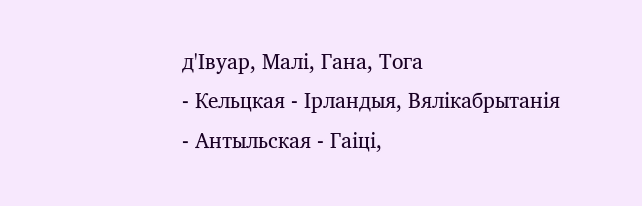д'Івуар, Малі, Гана, Тога
- Кельцкая - Ірландыя, Вялікабрытанія
- Антыльская - Гаіці,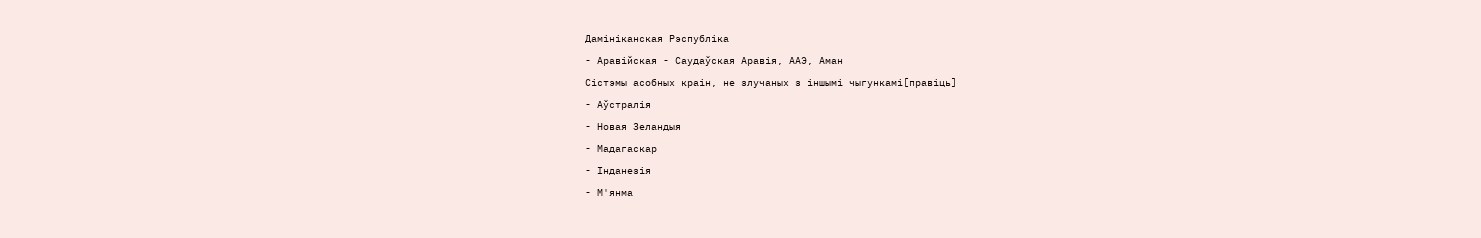Дамініканская Рэспубліка
- Аравійская - Саудаўская Аравія, ААЭ, Аман
Сістэмы асобных краін, не злучаных з іншымі чыгункамі[правіць]
- Аўстралія
- Новая Зеландыя
- Мадагаскар
- Інданезія
- М'янма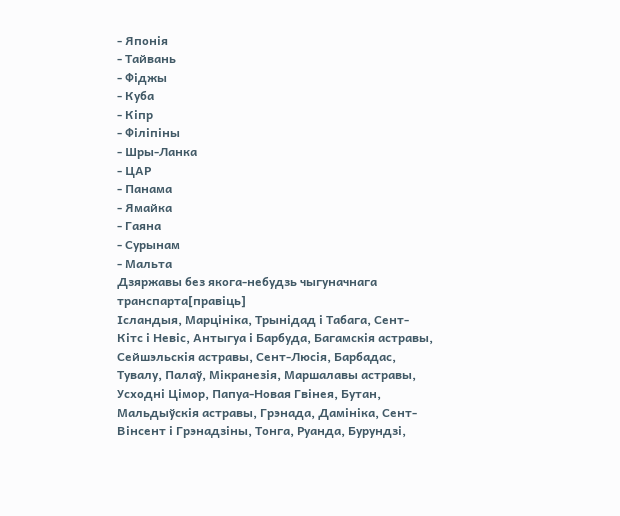- Японія
- Тайвань
- Фіджы
- Куба
- Кіпр
- Філіпіны
- Шры-Ланка
- ЦАР
- Панама
- Ямайка
- Гаяна
- Сурынам
- Мальта
Дзяржавы без якога-небудзь чыгуначнага транспарта[правіць]
Ісландыя, Марцініка, Трынідад і Табага, Сент-Кітс і Невіс, Антыгуа і Барбуда, Багамскія астравы, Сейшэльскія астравы, Сент-Люсія, Барбадас, Тувалу, Палаў, Мікранезія, Маршалавы астравы, Усходні Цімор, Папуа-Новая Гвінея, Бутан, Мальдыўскія астравы, Грэнада, Дамініка, Сент-Вінсент і Грэнадзіны, Тонга, Руанда, Бурундзі,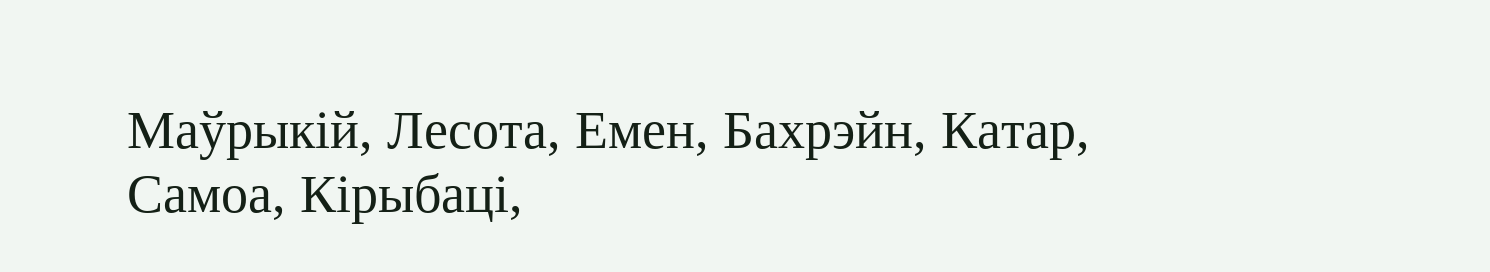Маўрыкій, Лесота, Емен, Бахрэйн, Катар, Самоа, Кірыбаці,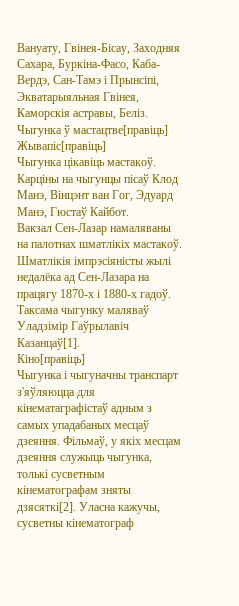Вануату, Гвінея-Бісау, Заходняя Сахара, Буркіна-Фасо, Каба-Вердэ, Сан-Тамэ і Прынсіпі, Экватарыяльная Гвінея, Каморскія астравы, Беліз.
Чыгунка ў мастацтве[правіць]
Жывапіс[правіць]
Чыгунка цікавіць мастакоў. Карціны на чыгунцы пісаў Клод Манэ, Вінцэнт ван Гог, Эдуард Манэ, Гюстаў Кайбот.
Вакзал Сен-Лазар намаляваны на палотнах шматлікіх мастакоў. Шматлікія імпрэсіяністы жылі недалёка ад Сен-Лазара на працягу 1870-х і 1880-х гадоў.
Таксама чыгунку маляваў Уладзімір Гаўрылавіч Казанцаў[1].
Кіно[правіць]
Чыгунка і чыгуначны транспарт з'яўляюцца для кінематаграфістаў адным з самых упадабаных месцаў дзеяння. Фільмаў, у якіх месцам дзеяння служыць чыгунка, толькі сусветным кінематографам зняты дзясяткі[2]. Уласна кажучы, сусветны кінематограф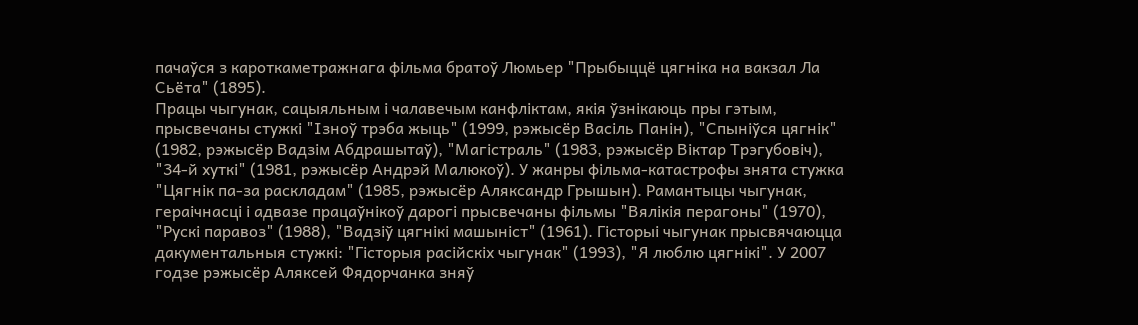пачаўся з кароткаметражнага фільма братоў Люмьер "Прыбыццё цягніка на вакзал Ла Сьёта" (1895).
Працы чыгунак, сацыяльным і чалавечым канфліктам, якія ўзнікаюць пры гэтым, прысвечаны стужкі "Ізноў трэба жыць" (1999, рэжысёр Васіль Панін), "Спыніўся цягнік" (1982, рэжысёр Вадзім Абдрашытаў), "Магістраль" (1983, рэжысёр Віктар Трэгубовіч), "34-й хуткі" (1981, рэжысёр Андрэй Малюкоў). У жанры фільма-катастрофы знята стужка "Цягнік па-за раскладам" (1985, рэжысёр Аляксандр Грышын). Рамантыцы чыгунак, гераічнасці і адвазе працаўнікоў дарогі прысвечаны фільмы "Вялікія перагоны" (1970), "Рускі паравоз" (1988), "Вадзіў цягнікі машыніст" (1961). Гісторыі чыгунак прысвячаюцца дакументальныя стужкі: "Гісторыя расійскіх чыгунак" (1993), "Я люблю цягнікі". У 2007 годзе рэжысёр Аляксей Фядорчанка зняў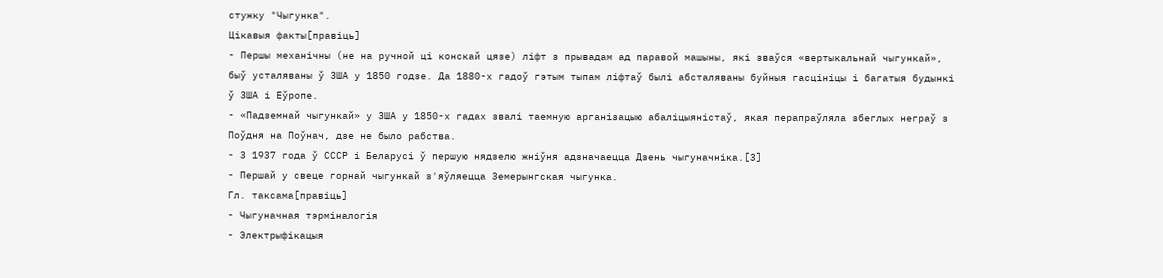стужку "Чыгунка".
Цікавыя факты[правіць]
- Першы механічны (не на ручной ці конскай цязе) ліфт з прывадам ад паравой машыны, які зваўся «вертыкальнай чыгункай», быў усталяваны ў ЗША у 1850 годзе. Да 1880-х гадоў гэтым тыпам ліфтаў былі абсталяваны буйныя гасцініцы і багатыя будынкі ў ЗША і Еўропе.
- «Падземнай чыгункай» у ЗША у 1850-х гадах звалі таемную арганізацыю абаліцыяністаў, якая перапраўляла збеглых неграў з Поўдня на Поўнач, дзе не было рабства.
- З 1937 года ў СССР і Беларусі ў першую нядзелю жніўня адзначаецца Дзень чыгуначніка.[3]
- Першай у свеце горнай чыгункай з'яўляецца Земерынгская чыгунка.
Гл. таксама[правіць]
- Чыгуначная тэрміналогія
- Электрыфікацыя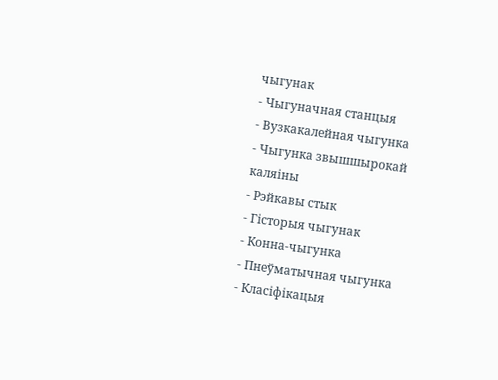чыгунак
- Чыгуначная станцыя
- Вузкакалейная чыгунка
- Чыгунка звышшырокай каляіны
- Рэйкавы стык
- Гісторыя чыгунак
- Конна-чыгунка
- Пнеўматычная чыгунка
- Класіфікацыя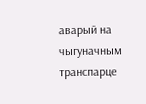аварый на чыгуначным транспарце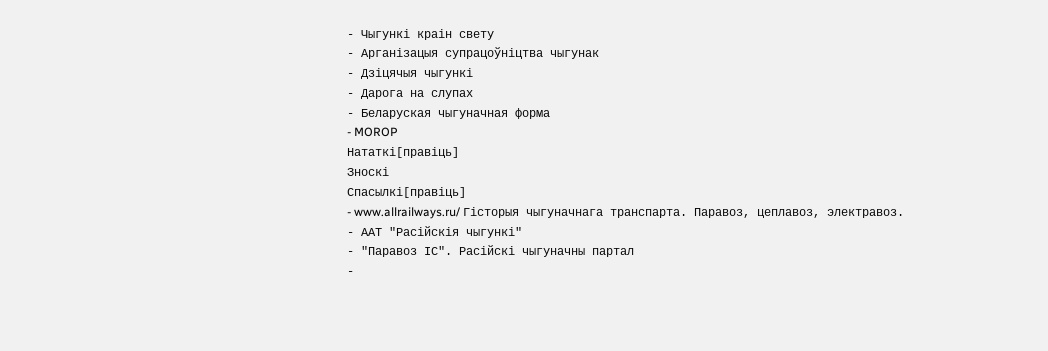- Чыгункі краін свету
- Арганізацыя супрацоўніцтва чыгунак
- Дзіцячыя чыгункі
- Дарога на слупах
- Беларуская чыгуначная форма
- MOROP
Нататкі[правіць]
Зноскі
Спасылкі[правіць]
- www.allrailways.ru/ Гісторыя чыгуначнага транспарта. Паравоз, цеплавоз, электравоз.
- ААТ "Расійскія чыгункі"
- "Паравоз ІС". Расійскі чыгуначны партал
-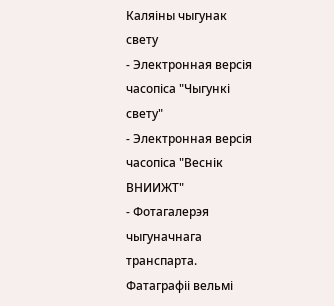Каляіны чыгунак свету
- Электронная версія часопіса "Чыгункі свету"
- Электронная версія часопіса "Веснік ВНИИЖТ"
- Фотагалерэя чыгуначнага транспарта. Фатаграфіі вельмі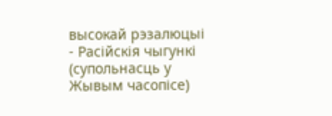высокай рэзалюцыі
- Расійскія чыгункі (супольнасць у Жывым часопісе)